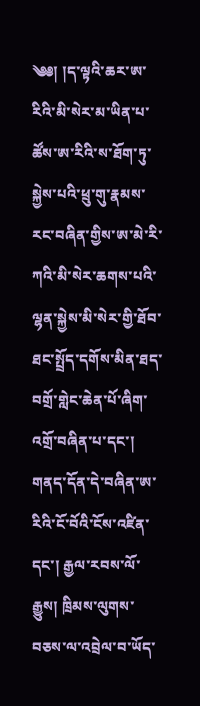༄༅། །ད་ལྟའི་ཆར་ཨ་རིའི་མི་སེར་མ་ཡིན་པ་ཚོས་ཨ་རིའི་ས་ཐོག་ཏུ་སྐྱེས་པའི་ཕྲུ་གུ་རྣམས་རང་བཞིན་གྱིས་ཨ་མེ་རི་ཀའི་མི་སེར་ཆགས་པའི་ལྷན་སྐྱེས་མི་སེར་གྱི་ཐོབ་ཐང་སྤྲོད་དགོས་མིན་ཐད་བགྲོ་གླེང་ཆེན་པོ་ཞིག་འགྲོ་བཞིན་པ་དང་། གནད་དོན་དེ་བཞིན་ཨ་རིའི་ངོ་བོའི་ངོས་འཛིན་དང་། རྒྱལ་རབས་ལོ་རྒྱུས། ཁྲིམས་ལུགས་བཅས་ལ་འབྲེལ་བ་ཡོད་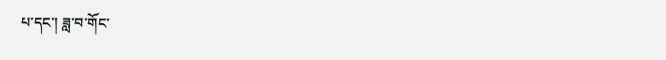པ་དང་། ཟླ་བ་གོང་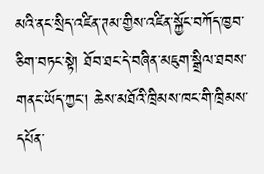མའི་ནང་སྲིད་འཛིན་ཊམ་གྱིས་འཛིན་སྐྱོང་བཀོད་ཁྱབ་ཅིག་བཏང་སྟེ། ཐོབ་ཐང་དེ་བཞིན་མཇུག་སྒྲིལ་ཐབས་གནང་ཡོད་ཀྱང་། ཆེས་མཐོའི་ཁྲིམས་ཁང་གི་ཁྲིམས་དཔོན་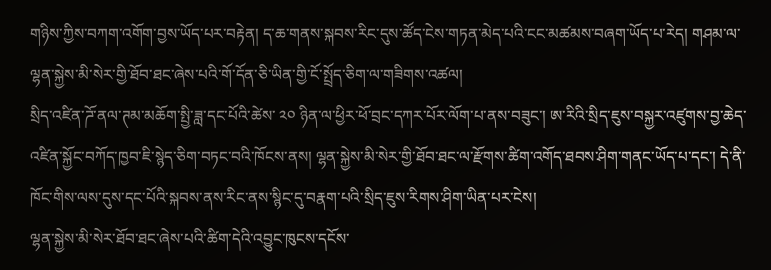གཉིས་ཀྱིས་བཀག་འགོག་བྱས་ཡོད་པར་བརྟེན། ད་ཆ་གནས་སྐབས་རིང་དུས་ཚོད་ངེས་གཏན་མེད་པའི་ངང་མཚམས་བཞག་ཡོད་པ་རེད། གཤམ་ལ་ལྷན་སྐྱེས་མི་སེར་གྱི་ཐོབ་ཐང་ཞེས་པའི་གོ་དོན་ཅི་ཡིན་གྱི་ངོ་སྤྲོད་ཅིག་ལ་གཟིགས་འཚལ།
སྲིད་འཛིན་ཌོ་ནལ་ཊམ་མཆོག་སྤྱི་ཟླ་དང་པོའི་ཚེས་ ༢༠ ཉིན་ལ་ཕྱིར་ཕོ་བྲང་དཀར་པོར་ལོག་པ་ནས་བཟུང་། ཨ་རིའི་སྲིད་ཇུས་བསྐྱར་འཛུགས་བྱ་ཆེད་འཛིན་སྐྱོང་བཀོད་ཁྱབ་ཇི་སྙེད་ཅིག་བཏང་བའི་ཁོངས་ནས། ལྷན་སྐྱེས་མི་སེར་གྱི་ཐོབ་ཐང་ལ་རྫོགས་ཚིག་འགོད་ཐབས་ཤིག་གནང་ཡོད་པ་དང་། དེ་ནི་ཁོང་གིས་ལས་དུས་དང་པོའི་སྐབས་ནས་རིང་ནས་སྙིང་དུ་བརྣག་པའི་སྲིད་ཇུས་རིགས་ཤིག་ཡིན་པར་ངེས།
ལྷན་སྐྱེས་མི་སེར་ཐོབ་ཐང་ཞེས་པའི་ཚིག་དེའི་འབྱུང་ཁུངས་དངོས་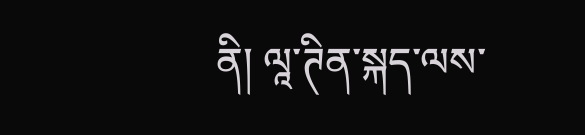ནི། ལཱ་ཊིན་སྐད་ལས་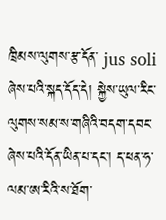ཁྲིམས་ལུགས་རྩ་དོན་ jus soli ཞེས་པའི་སྐད་དོད་དེ། སྐྱེས་ཡུལ་རིང་ལུགས་སམ་ས་གཞིའི་བདག་དབང་ཞེས་པའི་དོན་ཡིན་པ་དང་། ད་ཕན་ཧ་ལམ་ཨ་རིའི་ས་ཐོག་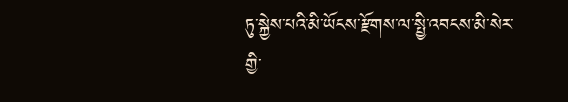ཏུ་སྐྱེས་པའི་མི་ཡོངས་རྫོགས་ལ་སྤྱི་འབངས་མི་སེར་གྱི་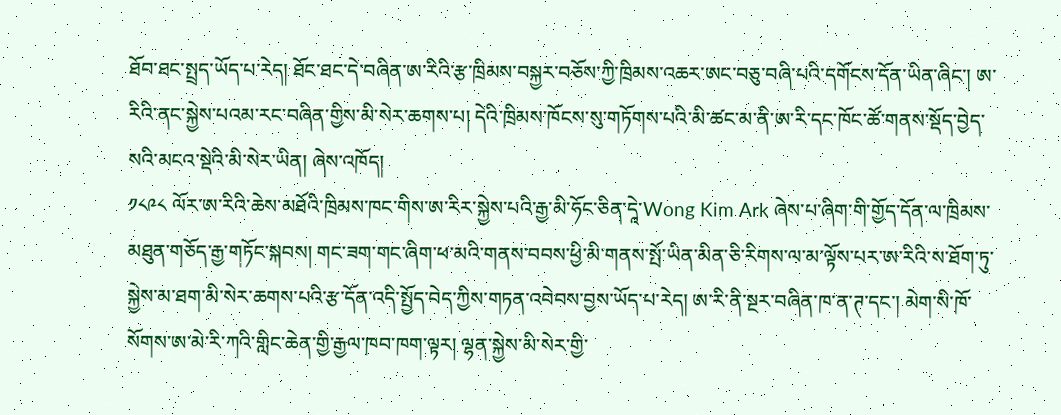ཐོབ་ཐང་སྤྲད་ཡོད་པ་རེད། ཐོང་ཐང་དེ་བཞིན་ཨ་རིའི་རྩ་ཁྲིམས་བསྐྱར་བཅོས་ཀྱི་ཁྲིམས་འཆར་ཨང་བཅུ་བཞི་པའི་དགོངས་དོན་ཡིན་ཞིང་། ཨ་རིའི་ནང་སྐྱེས་པའམ་རང་བཞིན་གྱིས་མི་སེར་ཆགས་པ། དེའི་ཁྲིམས་ཁོངས་སུ་གཏོགས་པའི་མི་ཚང་མ་ནི་ཨ་རི་དང་ཁོང་ཚོ་གནས་སྡོད་བྱེད་སའི་མངའ་སྡེའི་མི་སེར་ཡིན། ཞེས་འཁོད།
༡༨༩༨ ལོར་ཨ་རིའི་ཆེས་མཐོའི་ཁྲིམས་ཁང་གིས་ཨ་རིར་སྐྱེས་པའི་རྒྱ་མི་ཧོང་ཅིན་དཱེ་Wong Kim Ark ཞེས་པ་ཞིག་གི་གྱོད་དོན་ལ་ཁྲིམས་མཐུན་གཅོད་རྒྱ་གཏོང་སྐབས། གང་ཟག་གང་ཞིག་ཕ་མའི་གནས་བབས་ཕྱི་མི་གནས་སྤོ་ཡིན་མིན་ཅི་རིགས་ལ་མ་ལྟོས་པར་ཨ་རིའི་ས་ཐོག་ཏུ་སྐྱེས་མ་ཐག་མི་སེར་ཆགས་པའི་རྩ་དོན་འདི་སྤྱོད་བེད་ཀྱིས་གཏན་འབེབས་བྱས་ཡོད་པ་རེད། ཨ་རི་ནི་སྔར་བཞིན་ཁ་ན་ཊ་དང་། མེག་སི་ཁོ་སོགས་ཨ་མེ་རི་ཀའི་གླིང་ཆེན་གྱི་རྒྱལ་ཁབ་ཁག་ལྟར། ལྷན་སྐྱེས་མི་སེར་གྱི་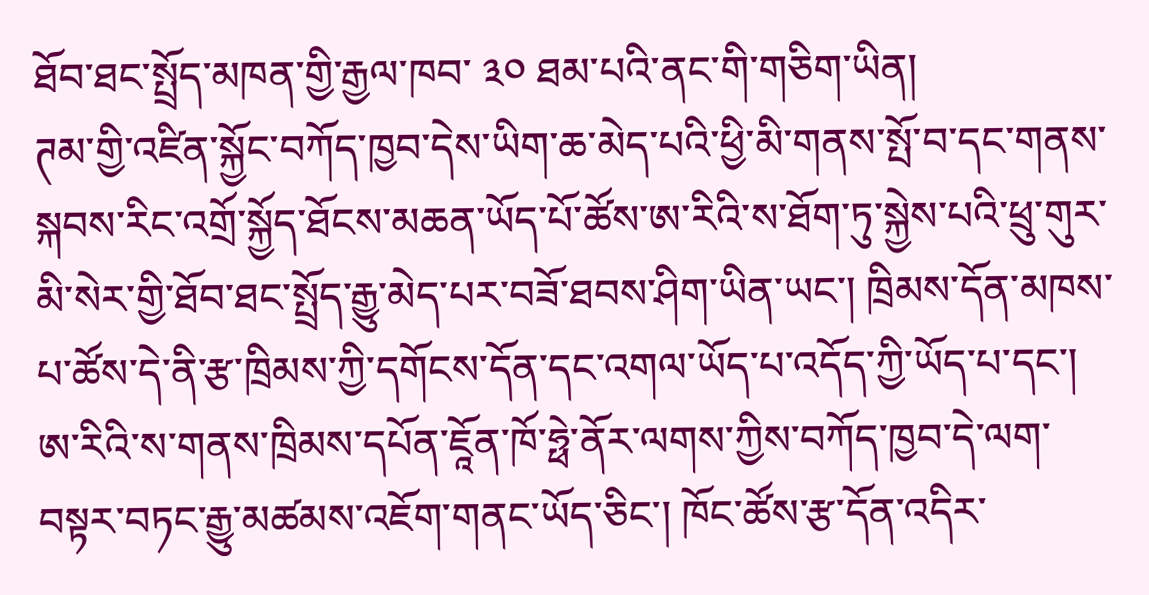ཐོབ་ཐང་སྤྲོད་མཁན་གྱི་རྒྱལ་ཁབ་ ༣༠ ཐམ་པའི་ནང་གི་གཅིག་ཡིན།
ཊམ་གྱི་འཛིན་སྐྱོང་བཀོད་ཁྱབ་དེས་ཡིག་ཆ་མེད་པའི་ཕྱི་མི་གནས་སྤོ་བ་དང་གནས་སྐབས་རིང་འགྲོ་སྐྱོད་ཐོངས་མཆན་ཡོད་པོ་ཚོས་ཨ་རིའི་ས་ཐོག་ཏུ་སྐྱེས་པའི་ཕྲུ་གུར་མི་སེར་གྱི་ཐོབ་ཐང་སྤྲོད་རྒྱུ་མེད་པར་བཟོ་ཐབས་ཤིག་ཡིན་ཡང་། ཁྲིམས་དོན་མཁས་པ་ཚོས་དེ་ནི་རྩ་ཁྲིམས་ཀྱི་དགོངས་དོན་དང་འགལ་ཡོད་པ་འདོད་ཀྱི་ཡོད་པ་དང་། ཨ་རིའི་ས་གནས་ཁྲིམས་དཔོན་ཇཱོན་ཁོ་ཧྥེ་ནོར་ལགས་ཀྱིས་བཀོད་ཁྱབ་དེ་ལག་བསྟར་བཏང་རྒྱུ་མཚམས་འཇོག་གནང་ཡོད་ཅིང་། ཁོང་ཚོས་རྩ་དོན་འདིར་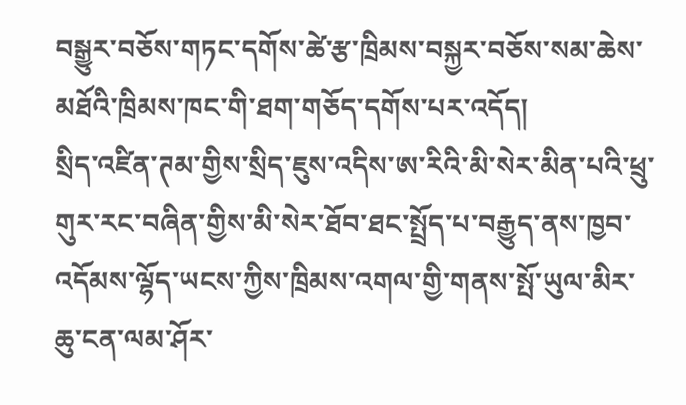བསྒྱུར་བཅོས་གཏང་དགོས་ཚེ་རྩ་ཁྲིམས་བསྐྱར་བཅོས་སམ་ཆེས་མཐོའི་ཁྲིམས་ཁང་གི་ཐག་གཅོད་དགོས་པར་འདོད།
སྲིད་འཛིན་ཊམ་གྱིས་སྲིད་ཇུས་འདིས་ཨ་རིའི་མི་སེར་མིན་པའི་ཕྲུ་གུར་རང་བཞིན་གྱིས་མི་སེར་ཐོབ་ཐང་སྤྲོད་པ་བརྒྱུད་ནས་ཁྱབ་འདོམས་ལྷོད་ཡངས་ཀྱིས་ཁྲིམས་འགལ་གྱི་གནས་སྤོ་ཡུལ་མིར་ཆུ་ངན་ལམ་ཤོར་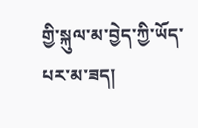གྱི་སྐུལ་མ་བྱེད་ཀྱི་ཡོད་པར་མ་ཟད།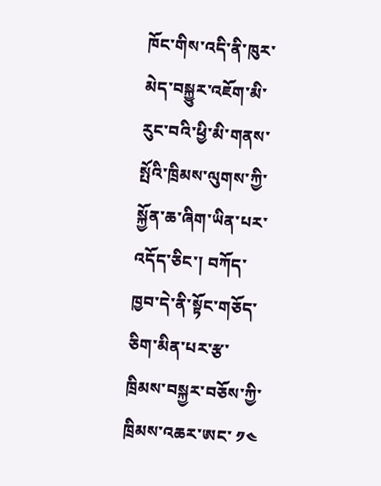ཁོང་གིས་འདི་ནི་ཁུར་མེད་བསྐྱུར་འཇོག་མི་རུང་བའི་ཕྱི་མི་གནས་སྤོའི་ཁྲིམས་ལུགས་ཀྱི་སྐྱོན་ཆ་ཞིག་ཡིན་པར་འདོད་ཅིང་། བཀོད་ཁྱབ་དེ་ནི་སྟོང་གཅོད་ཅིག་མིན་པར་རྩ་ཁྲིམས་བསྐྱར་བཅོས་ཀྱི་ཁྲིམས་འཆར་ཨང་ ༡༤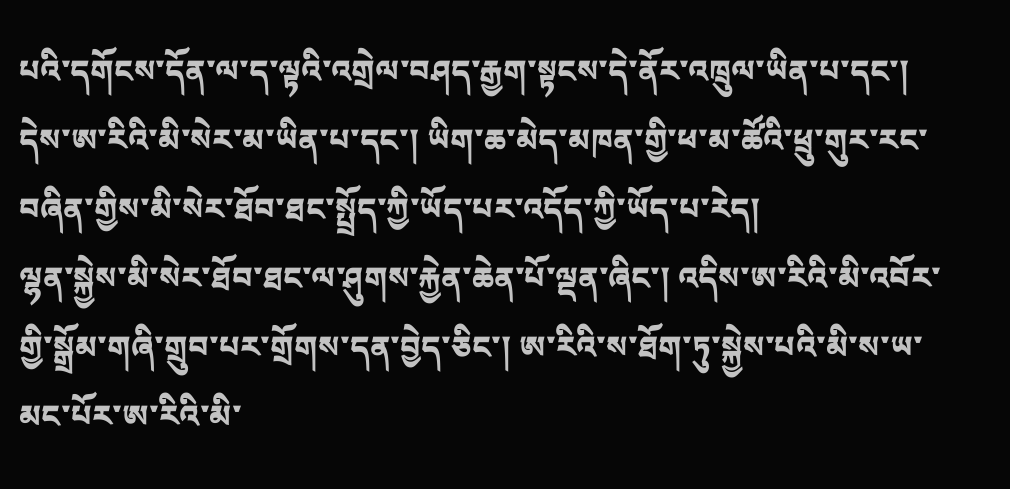པའི་དགོངས་དོན་ལ་ད་ལྟའི་འགྲེལ་བཤད་རྒྱག་སྟངས་དེ་ནོར་འཁྲུལ་ཡིན་པ་དང་། དེས་ཨ་རིའི་མི་སེར་མ་ཡིན་པ་དང་། ཡིག་ཆ་མེད་མཁན་གྱི་ཕ་མ་ཚོའི་ཕྲུ་གུར་རང་བཞིན་གྱིས་མི་སེར་ཐོབ་ཐང་སྤྲོད་ཀྱི་ཡོད་པར་འདོད་ཀྱི་ཡོད་པ་རེད།
ལྷན་སྐྱེས་མི་སེར་ཐོབ་ཐང་ལ་ཤུགས་རྐྱེན་ཆེན་པོ་ལྡན་ཞིང་། འདིས་ཨ་རིའི་མི་འབོར་གྱི་སྒྲོམ་གཞི་གྲུབ་པར་གྲོགས་དན་བྱེད་ཅིང་། ཨ་རིའི་ས་ཐོག་ཏུ་སྐྱེས་པའི་མི་ས་ཡ་མང་པོར་ཨ་རིའི་མི་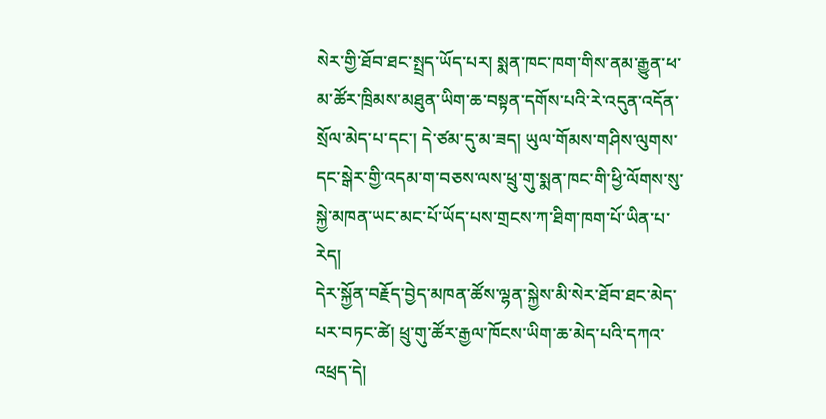སེར་གྱི་ཐོབ་ཐང་སྤྲད་ཡོད་པར། སྨན་ཁང་ཁག་གིས་ནམ་རྒྱུན་ཕ་མ་ཚོར་ཁྲིམས་མཐུན་ཡིག་ཆ་བསྟན་དགོས་པའི་རེ་འདུན་འདོན་སྲོལ་མེད་པ་དང་། དེ་ཙམ་དུ་མ་ཟད། ཡུལ་གོམས་གཤིས་ལུགས་དང་སྒེར་གྱི་འདམ་ག་བཅས་ལས་ཕྲུ་གུ་སྨན་ཁང་གི་ཕྱི་ལོགས་སུ་སྐྱེ་མཁན་ཡང་མང་པོ་ཡོད་པས་གྲངས་ཀ་ཐིག་ཁག་པོ་ཡིན་པ་རེད།
དེར་སྐྱོན་བརྗོད་བྱེད་མཁན་ཚོས་ལྷན་སྐྱེས་མི་སེར་ཐོབ་ཐང་མེད་པར་བཏང་ཚེ། ཕྲུ་གུ་ཚོར་རྒྱལ་ཁོངས་ཡིག་ཆ་མེད་པའི་དཀའ་འཕྲད་དེ།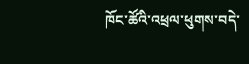ཁོང་ཚོའི་འཕྲལ་ཕུགས་བདེ་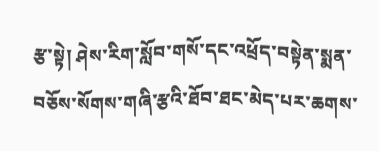རྩ་སྟེ། ཤེས་རིག་སློབ་གསོ་དང་འཕྲོད་བསྟེན་སྨན་བཅོས་སོགས་གཞི་རྩའི་ཐོབ་ཐང་མེད་པར་ཆགས་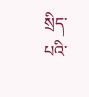སྲིད་པའི་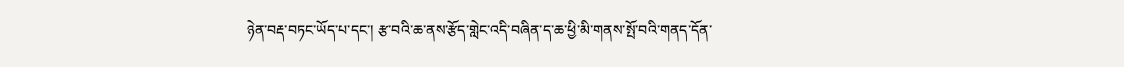ཉེན་བརྡ་བཏང་ཡོད་པ་དང་། རྩ་བའི་ཆ་ནས་རྩོད་གླེང་འདི་བཞིན་ད་ཆ་ཕྱི་མི་གནས་སྤོ་བའི་གནད་དོན་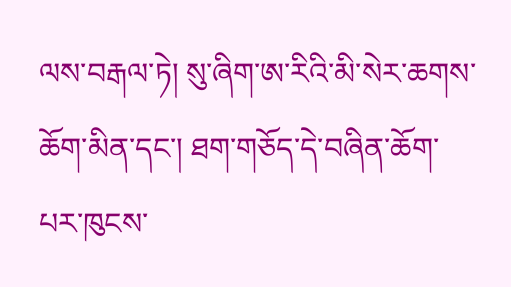ལས་བརྒལ་ཏེ། སུ་ཞིག་ཨ་རིའི་མི་སེར་ཆགས་ཆོག་མིན་དང་། ཐག་གཅོད་དེ་བཞིན་ཆོག་པར་ཁུངས་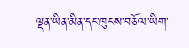ལྡན་ཡིན་མིན་དང་ཁུངས་བཅོལ་ཡིག་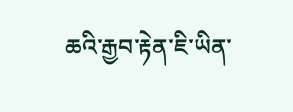ཆའི་རྒྱབ་རྟེན་ཇི་ཡིན་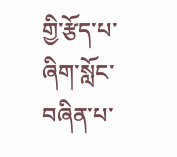གྱི་རྩོད་པ་ཞིག་སློང་བཞིན་པ་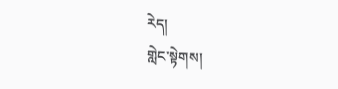རེད།
གླེང་སྟེགས།